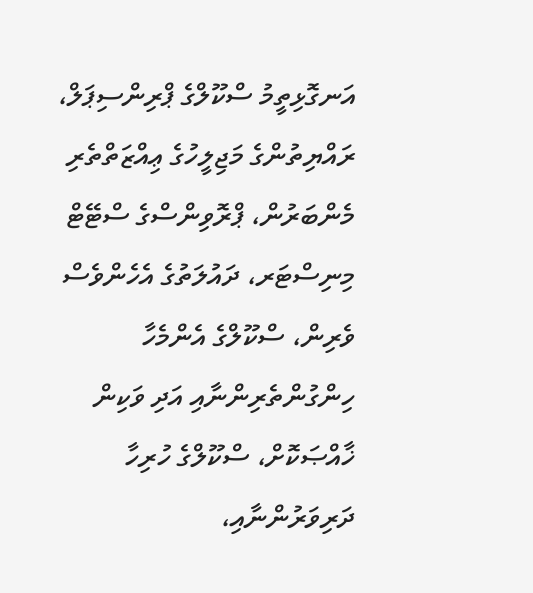އަނގޮޅިތީމު ސްކޫލްގެ ޕްރިންސިޕަލް، ރައްޔިތުންގެ މަޖިލީހުގެ ޢިއްޒަތްތެރި މެންބަރުން، ޕްރޮވިންސްގެ ސްޓޭޓް މިނިސްޓަރ، ދައުލަތުގެ އެހެންވެސް ވެރިން، ސްކޫލްގެ އެންމެހާ ހިންގުންތެރިންނާއި އަދި ވަކިން ޚާއްޞަކޮށް، ސްކޫލްގެ ހުރިހާ ދަރިވަރުންނާއި،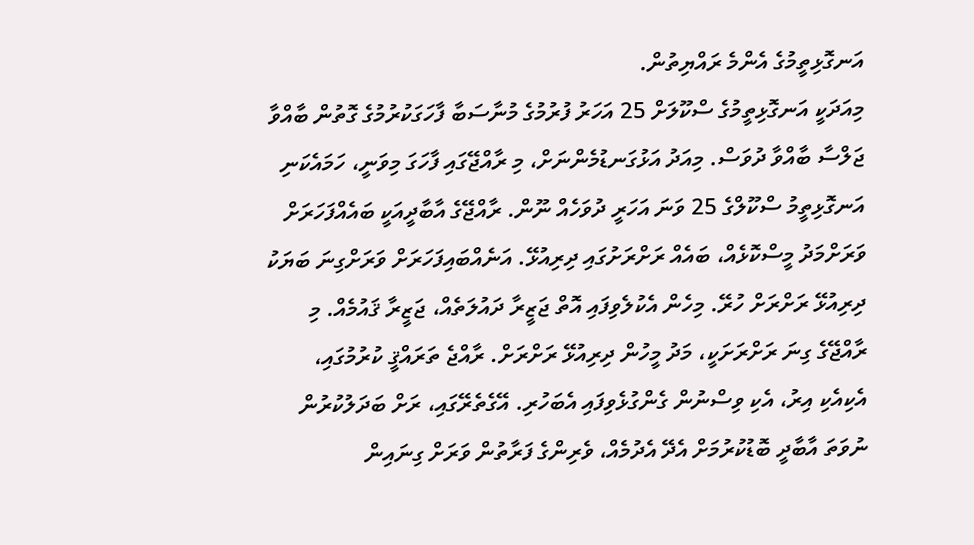އަނގޮޅިތީމުގެ އެންމެ ރައްޔިތުން.
މިއަދަކީ އަނގޮޅިތީމުގެ ސްކޫލަށް 25 އަހަރު ފުރުމުގެ މުނާސަބާ ފާހަގަކުރުމުގެ ގޮތުން ބާއްވާ ޖަލްސާ ބާއްވާ ދުވަސް. މިއަދު އަޅުގަނޑުމެންނަށް، މި ރާއްޖޭގައި ފާހަގަ މިވަނީ، ހަމައެކަނި އަނގޮޅިތީމު ސްކޫލްގެ 25 ވަނަ އަހަރީ ދުވަހެއް ނޫން. ރާއްޖޭގެ އާބާދީއަކީ ބައެއްފަހަރަށް ވަރަށްމަދު މީސްކޮޅެއް، ބައެއް ރަށްރަށުގައި ދިރިއުޅޭ. އަނެއްބައިފަހަރަށް ވަރަށްގިނަ ބަޔަކު ދިރިއުޅޭ ރަށްރަށް ހުރޭ. މިހެން އެކުލެވިފައި އޮތް ޖަޒީރާ ދައުލަތެއް، ޖަޒީރާ ޤައުމެއް. މި ރާއްޖޭގެ ގިނަ ރަށްރަށަކީ، މަދު މީހުން ދިރިއުޅޭ ރަށްރަށް. ރާއްޖެ ތަރައްޤީ ކުރުމުގައި، އެކިއެކި އިރު، އެކި ވިސްނުން ގެންގުޅެވިފައި އެބަހުރި. އޭގެތެރޭގައި، ރަށް ބަދަލުކުރުން ނުވަތަ އާބާދީ ބޮޑުކުރުމަށް އެދޭ އެދުމެއް، ވެރިންގެ ފަރާތުން ވަރަށް ގިނައިން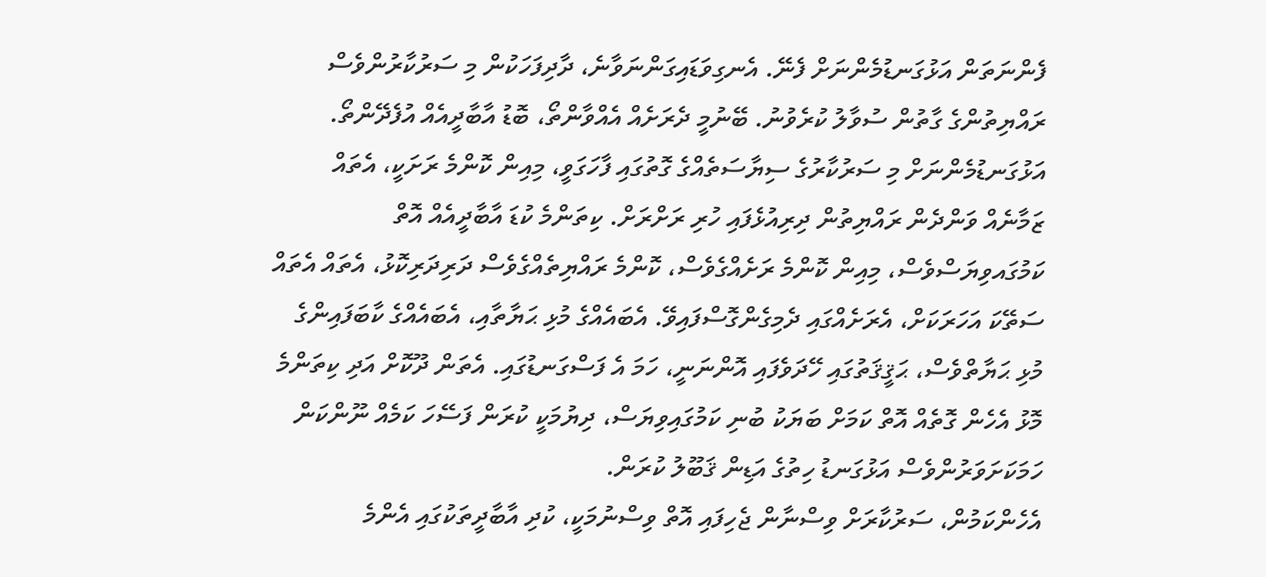ފެންނަތަން އަޅުގަނޑުމެންނަށް ފެނޭ. އެނގިވަޑައިގަންނަވާނެ، ދާދިފަހަކުން މި ސަރުކާރުންވެސް ރައްޔިތުންގެ ގާތުން ސުވާލު ކުރެވުނު. ބޭނުމީ ދެރަށެއް އެއްވާންތޯ، ބޮޑު އާބާދީއެއް އުފެދޭންތޯ. އަޅުގަނޑުމެންނަށް މި ސަރުކާރުގެ ސިޔާސަތެއްގެ ގޮތުގައި ފާހަގަވީ، މިއިން ކޮންމެ ރަށަކީ، އެތައް ޒަމާނެއް ވަންދެން ރައްޔިތުން ދިރިއުޅެފައި ހުރި ރަށްރަށް. ކިތަންމެ ކުޑަ އާބާދީއެއް އޮތް ކަމުގައވިޔަސްވެސް، މިއިން ކޮންމެ ރަށެއްގެވެސް، ކޮންމެ ރައްޔިތެއްގެވެސް ދަރިދަރިކޮޅު، އެތައް އެތައް ސަތޭކަ އަހަރަކަށް، އެރަށެއްގައި ދެމިގެންގޮސްފައިވޭ. އެބައެއްގެ މުޅި ޙަޔާތާއި، އެބައެއްގެ ކާބަފައިންގެ މުޅި ޙަޔާތްވެސް، ޙަޤީޤަތުގައި ހޭދަވެފައި އޮންނަނީ، ހަމަ އެ ފަސްގަނޑުގައި. އެތަން ދޫކޮށް އަދި ކިތަންމެ މޮޅު އެހެން ގޮތެއް އޮތް ކަމަށް ބަޔަކު ބުނި ކަމުގައިވިޔަސް، ދިޔުމަކީ ކުރަން ފަސޭހަ ކަމެއް ނޫންކަން ހަމަކަށަވަރުންވެސް އަޅުގަނޑު ހިތުގެ އަޑިން ޤަބޫލު ކުރަން.
އެހެންކަމުން، ސަރުކާރަށް ވިސްނާން ޖެހިފައި އޮތް ވިސްނުމަކީ، ކުދި އާބާދީތަކުގައި އެންމެ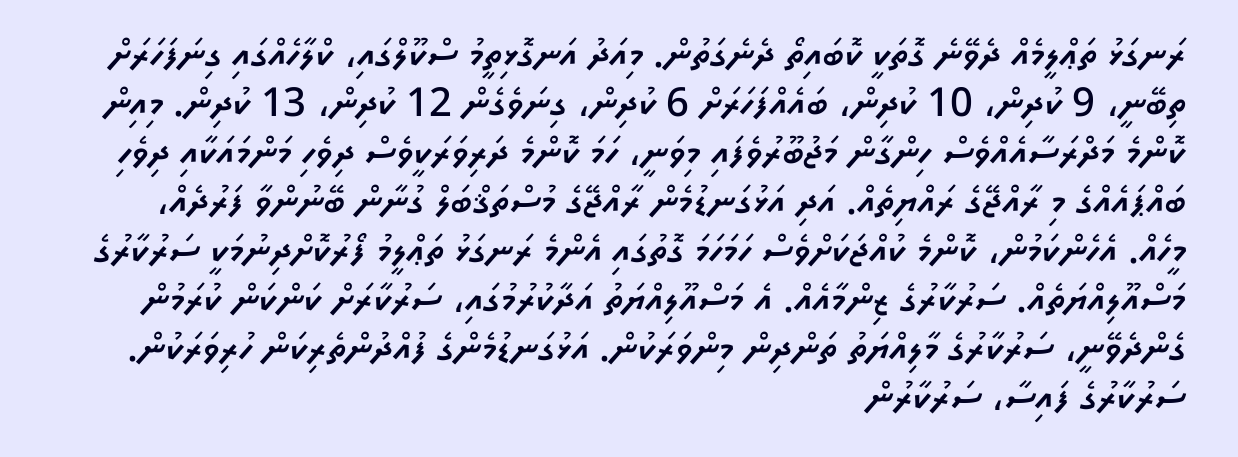ރަނގަޅު ތަޢްލީމެއް ދެވޭނެ ގޮތަކީ ކޮބައިތޯ ދެނެގަތުން. މިއަދު އަނގޮޅިތީމު ސްކޫލްގައި، ކްލާހެއްގައި ގިނަފަހަރަށް ތިބޭނީ، 9 ކުދިން، 10 ކުދިން، ބައެއްފަހަރަށް 6 ކުދިން، ގިނަވެގެން 12 ކުދިން، 13 ކުދިން. މިއިން ކޮންމެ މަދްރަސާއެއްވެސް ހިންގާން މަޖުބޫރުވެފައި މިވަނީ، ހަމަ ކޮންމެ ދަރިވަރަކީވެސް ދިވެހި މަންމައަކާއި ދިވެހި ބައްޕައެއްގެ މި ރާއްޖޭގެ ރައްޔިތެއް. އަދި އަޅުގަނޑުމެން ރާއްޖޭގެ މުސްތަޤްބަލް ގުނާން ބޭނުންވާ ފަރުދެއް، މީހެއް. އެހެންކަމުން، ކޮންމެ ކުއްޖަކަށްވެސް ހަމަހަމަ ގޮތުގައި އެންމެ ރަނގަޅު ތަޢްލީމު ފޯރުކޮށްދިނުމަކީ ސަރުކާރުގެ މަސްއޫލިއްޔަތެއް. ސަރުކާރުގެ ޒިންމާއެއް. އެ މަސްއޫލިއްޔަތު އަދާކުރުމުގައި، ސަރުކާރަށް ކަންކަން ކުރަމުން ގެންދެވޭނީ، ސަރުކާރުގެ މާލިއްޔަތު ތަންދިން މިންވަރަކުން. އަޅުގަނޑުމެންގެ ފުއްދުންތެރިކަން ހުރިވަރަކުން. ސަރުކާރުގެ ފައިސާ، ސަރުކާރުން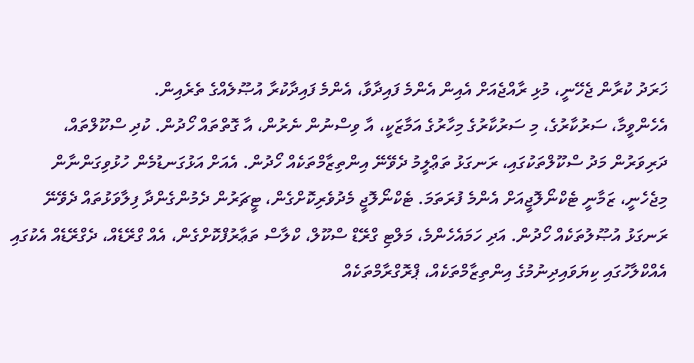ޚަރަދު ކުރާން ޖެހޭނީ، މުޅި ރާއްޖެއަށް އެއިން އެންމެ ފައިދާވާ، އެންމެ ފައިދާކުރާ އުޞޫލެއްގެ ތެރެއިން.
އެހެންވީމާ، ސަރުކާރުގެ، މި ސަރުކާރުގެ މިހާރުގެ އަމާޒަކީ، އާ ވިސްނުން ނެރުން، އާ ގޮތްތައް ހޯދުން. ކުދި ސްކޫލްތައް، ދަރިވަރުން މަދު ސްކޫލްތަކުގައި، ރަނގަޅު ތަޢްލީމު ދެވޭނޭ އިންތިޒާމްތަކެއް ހޯދުން. އެއަށް އަޅުގަނޑުމެން ހުޅުވިގަންނާން މިޖެހެނީ، ޒަމާނީ ޓެކްނޯލޮޖީއަށް އެންމެ ފުރަތަމަ. ޓެކްނޯލޮޖީ މެދުވެރިކޮށްގެން، ޓީޗަރުން ދެމުންގެންދާ ފިލާވަޅުތައް ދެވޭނޭ ރަނގަޅު އުޞޫލުތަކެއް ހޯދުން. އަދި ހަމައެހެންމެ، މަލްޓި ގްރޭޑް ސްކޫލް، ކްލާސް ތަޢާރުފްކޮށްގެން، އެއް ގްރޭޑެއް، ދެގްރޭޑެއް އެކުގައި އެއްކްލާހުގައި ކިޔަވައިދިނުމުގެ އިންތިޒާމްތަކެއް، ޕްރޮގްރާމްތަކެއް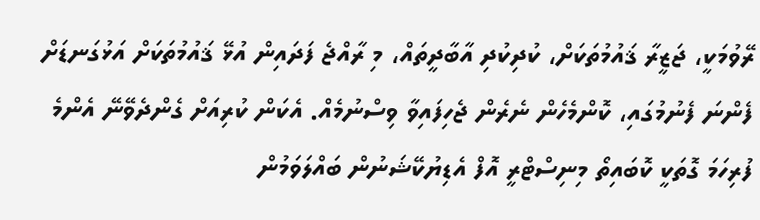ރޭވުމަކީ، ޖަޒީރާ ޤައުމުތަކަށް، ކުދިކުދި އާބާދީތައް، މި ރާއްޖެ ފަދައިން އުޅޭ ޤައުމުތަކަށް އަޅުގަނޑަށް ފެންނަ ފެނުމުގައި، ކޮންމެހެން ނެރެން ޖެހިފައިވާ ވިސްނުމެއް. އެކަން ކުރިއަށް ގެންދެވޭނޭ އެންމެ ފުރިހަމަ ގޮތަކީ ކޮބައިތޯ މިނިސްޓްރީ އޮފް އެޑިޔުކޭޝަނުން ބައްލަވަމުން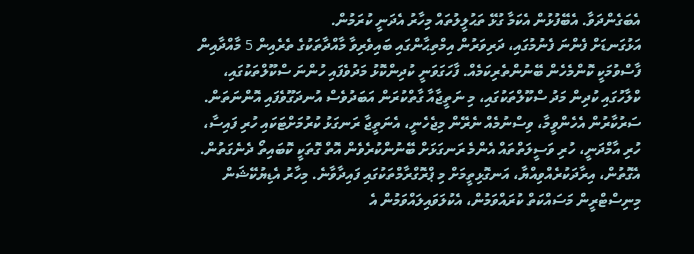އެބަގެންދަވާ. އެބޭފުޅުން އެކަމާ ގުޅޭ ތަޙުލީލުތައް މިހާރު އެދަނީ ކުރަމުން.
އަޅުގަނޑަށް ފެންނަ ފެނުމުގައި، ދަރިވަރުން އިމްތިޙާންގައި ބައިވެރިވާ މާއްދާތަކުގެ ތެރެއިން 5 މާއްދާއިން ފާސްވުމަކީ ކޮންމެހެން ބޭނުންތެރިކަމެއް. ފާހަގަވަނީ ކުދިންކޮޅު މަދުވެފައި ހުންނަ ސްކޫލްތަކުގައި، ކްލާހުގައި ކުދިން މަދު ސްކޫލްތަކުގައި، މި ނަތީޖާއާ ގާތްކުރަން އަބަދުވެސް އުނދަގޫވެފައި އޮންނަތަން. ސަރުކާރުން އެހެންވީމާ، ވިސްނުމެއް ނެރޭން މިޖެހެނީ، އެނަތީޖާ ރަނގަޅު ކުރުމަށްޓަކައި ހުރި ފައިސާ، ހުރި އާމްދަނީ، ހުރި ވަސީލަތްތައް އެންމެ ރަނގަޅަށް ބޭނުންކުރެވެން އޮތް ގޮތަކީ ކޮބައިތޯ ދެނެގަތުން. އެގޮތުން، އިރާދަކުރެއްވިއްޔާ، އަނގޮޅިތީމަށް މި ޕްރޮގްރާމްތަކުގައި ފައިދާވާނެ. މިހާރު އެޑިޔުކޭޝަން މިނިސްޓްރީން މަސައްކަތް ކުރައްވަމުން، އެކުލަވައިލައްވަމުން އެ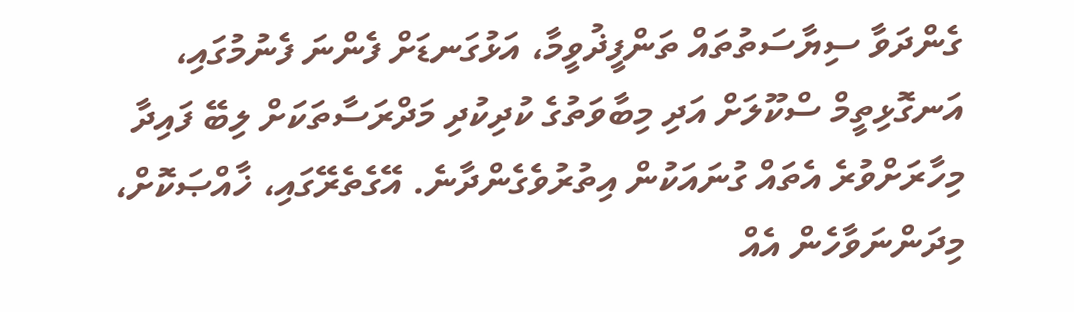ގެންދަވާ ސިޔާސަތުތައް ތަންފީޛުވީމާ، އަޅުގަނޑަށް ފެންނަ ފެނުމުގައި، އަނގޮޅިތީމް ސްކޫލަށް އަދި މިބާވަތުގެ ކުދިކުދި މަދްރަސާތަކަށް ލިބޭ ފައިދާ މިހާރަށްވުރެ އެތައް ގުނައަކުން އިތުރުވެގެންދާނެ. އޭގެތެރޭގައި، ޚާއްޞަކޮށް، މިދަންނަވާހެން އެއް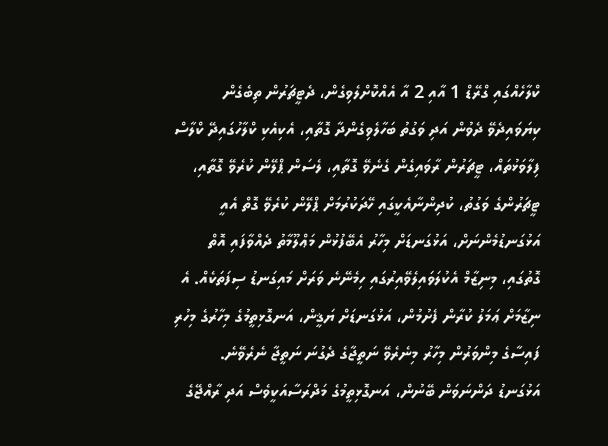ކްލާހެއްގައި ގްރޭޑް 1 އާއި 2 އާ އެއްކޮށްލެވިގެން، ދެޓީޗަރުން ތިބެގެން ކިޔަވައިދެވޭ ދެވުން އަދި ވަގުތު ބަހާލެވިގެންދާ ގޮތާއި، އެކިއެކި ކްލާހުގައިދޭ ކްލާސް ފިލާވަޅުތައް، ޓީޗަރުން ރާވައިގެން ގެނެވޭ ގޮތާއި، ލެސަން ޕްލޭން ކުރެވޭ ގޮތާއި، ޓީޗަރުންގެ ވަގުތު، ކުދިންނާއެކީގައި ހޭދަކުރުމަށް ޕްލޭން ކުރެވޭ ގޮތް އެއީ އަޅުގަނޑުމެންނަށް، އަޅުގަނޑަށް މިހާރު އެބޭފުޅުން މަޢްލޫމާތު ދެއްވާފައި އޮތް ގޮތުގައި، މިނިޒާމް އެކުލަވައިލެވޭއިރުގައި ހިމެނޭނެ ވަރަށް މައިގަނޑު ސިފަތަކެއް. އެ ނިޒާމަށް ޢަމަލު ކުރާން ފެށުމުން، އަޅުގަނޑަށް ޔަޤީން، އަނގޮޅިތީމުގެ މިހާރުގެ މިހުރި ފައިސާގެ މިންވަރުން މިހާރު މިނެރެވޭ ނަތީޖާގެ ދެގުނަ ނަތީޖާ ނެރެވޭނެ.
އަޅުގަނޑު ދަންނަވަން ބޭނުން، އަނގޮޅިތީމުގެ މަދްރަސާއަކީވެސް އަދި ރާއްޖޭގެ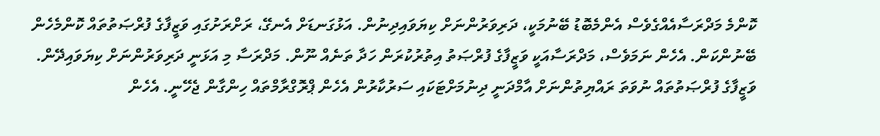ކޮންމެ މަދްރަސާއެއްގެވެސް އެންމެބޮޑު ބޭނުމަކީ، ދަރިވަރުންނަށް ކިޔަވައިދިނުން. އަޅުގަނޑަށް އެނގޭ، ރަށްރަށުގައި ވަޒީފާގެ ފުރްޞަތުތައް ކޮންމެހެން ބޭނުންކަން. އެހެން ނަމަވެސް، މަދްރަސާއަކީ ވަޒީފާގެ ފުރްޞަތު އިތުރުކުރަން ހަދާ ތަނެއް ނޫން. މަދްރަސާ މި އަޅަނީ ދަރިވަރުންނަށް ކިޔަވައިދޭން. ވަޒީފާގެ ފުރްޞަތުތައް ނުވަތަ ރައްޔިތުންނަށް އާމްދަނީ ދިނުމަށްޓަކައި ސަރުކާރުން އެހެން ޕްރޮގްރާމްތައް ހިންގާން ޖެހޭނީ. އެހެން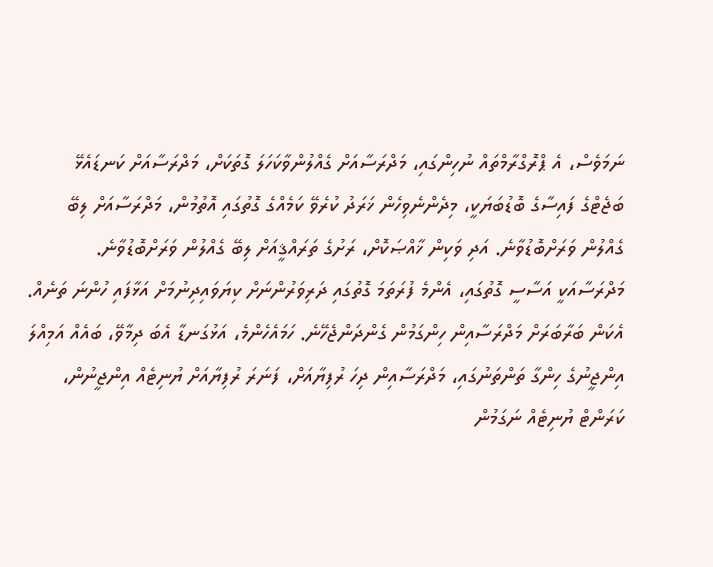ނަމަވެސް، އެ ޕްރޮގްރާމްތައް ނުހިންގައި، މަދްރަސާއަށް ގެއްލުންވާކަހަލަ ގޮތަކަށް، މަދްރަސާއަށް ކަނޑައެޅޭ ބަޖެޓްގެ ފައިސާގެ ބޮޑުބަޔަކީ، މިދެންނެވިހެން ޚަރަދު ކުރެވޭ ކަމެއްގެ ގޮތުގައި އޮތުމުން، މަދްރަސާއަށް ލިބޭ ގެއްލުން ވަރަށްބޮޑުވާނެ. އަދި ވަކިން ޚާއްޞަކޮށް، ރަށުގެ ތަރައްޤީއަށް ލިބޭ ގެއްލުން ވަރަށްބޮޑުވާނެ.
މަދްރަސާއަކީ އަސާސީ ގޮތުގައި، އެންމެ ފުރަތަމަ ގޮތުގައި ދަރިވަރުންނަށް ކިޔަވައިދިނުމަށް އަޅާފައި ހުންނަ ތަނެއް. އެކަން ބަރާބަރަށް މަދްރަސާއިން ހިންގަމުން ގެންދަންޖެހޭނެ. ހަމައެހެންމެ، އަޅުގަނޑާ އެބަ ދިމާވޭ، ބައެއް އަމިއްލަ އިންޖީނުގެ ހިންގާ ތަންތަނުގައި، މަދްރަސާއިން ދިހަ ރުފިޔާއަށް، ފަނަރަ ރުފިޔާއަށް ޔުނިޓެއް އިންޖީނުން، ކަރަންޓް ޔުނިޓެއް ނަގަމުން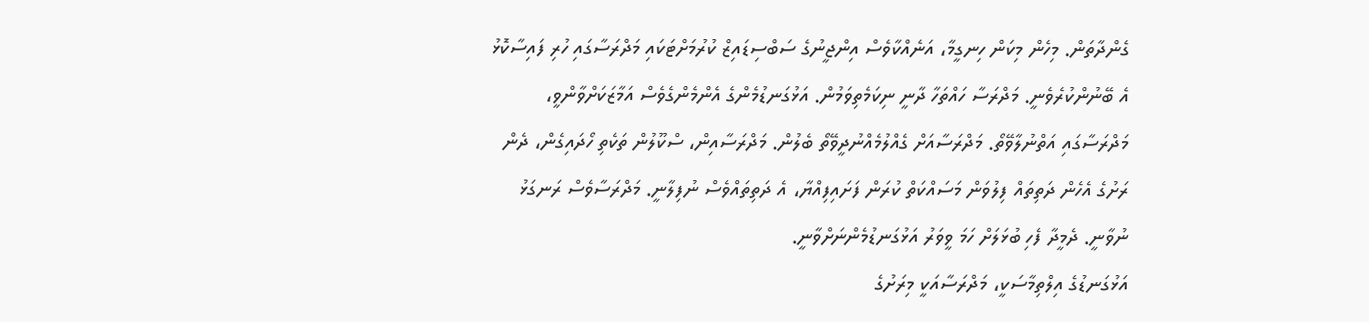ގެންދާތަން. މިހެން މިކަން ހިނގީމާ، އަނެއްކާވެސް އިންޖީނުގެ ސަބްސިޑައިޒް ކުރުމަށްޓަކައި މަދްރަސާގައި ހުރި ފައިސާކޮޅު އެ ބޭނުންކުރެވެނީ. މަދްރަސާ ހައްތަހާ ދާނީ ނިކަމެތިވަމުން. އަޅުގަނޑުމެންގެ އެންމެންގެވެސް އަމާޒަކަށްވާންވީ، މަދްރަސާގައި އަތްނުލާވޭތޯ. މަދްރަސާއަށް ގެއްލުމެއްނުދީވޭތޯ ބެލުން. މަދްރަސާއިން، ސްކޫލުން ތަކެތި ހޯދައިގެން، ދެން ރަށުގެ އެހެން ދަތިތައް ފިލުވަން މަސައްކަތް ކުރަން ފަށައިފިއްޔާ، އެ ދަތިތައްވެސް ނުފިލާނީ. މަދްރަސާވެސް ރަނގަޅު ނުވާނީ. ދެމީދާ ފެހި ބުޅަލަށް ހަމަ ވީވަރު އަޅުގަނޑުމެންނަށްވާނީ.
އަޅުގަނޑުގެ އިލްތިމާސަކީ، މަދްރަސާއަކީ މިރަށުގެ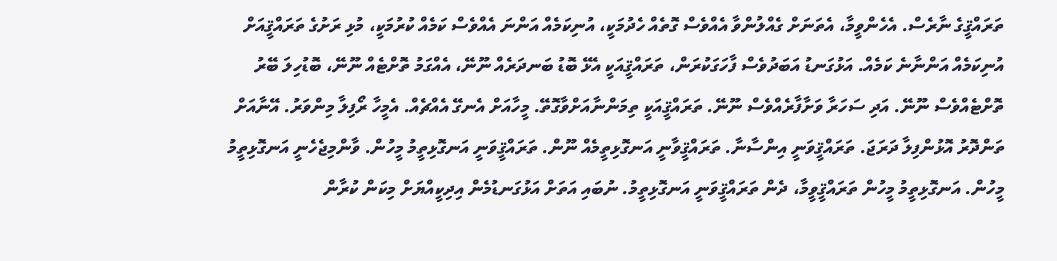ތަރައްޤީގެ ނާރެސް. އެހެންވީމާ، އެތަނަށް ގެއްލުންވާ އެއްވެސް ގޮތެއް ހެދުމަކީ، އުނިކަމެއް އަންނަ އެއްވެސް ކަމެއް ކުރުމަކީ، މުޅި ރަށުގެ ތަރައްޤީއަށް އުނިކަމެއް އަންނާނެ ކަމެއް. އަޅުގަނޑު އަބަދުވެސް ފާހަގަކުރަން، ތަރައްޤީއަކީ އެޅޭ ބޮޑު ބަނދަރެއް ނޫނޭ، އެއްގަމު ތޮށްޓެއް ނޫނޭ، ބޮޑުހިލަ ބޭރު ތޮށްޓެއްވެސް ނޫނޭ. އަދި ސަހަރާ ވަށާފާރެއްވެސް ނޫނޭ. ތަރައްޤީއަކީ ތިމަންނާއަށްވާގޮތޭ. މީހާއަށް އެނގޭ އެއްޗެއް. އެމީހާ ރޯފިލާ މިންވަރު. އޭނާއަށް ތަންދޮރު އޮޅުންފިލާ ދަރަޖަ. ތަރައްޤީވަނީ އިންސާނާ. ތަރައްޤީވާނީ އަނގޮޅިތީމެއް ނޫން. ތަރައްޤީވަނީ އަނގޮޅިތީމު މީހުން. ވާންމިޖެހެނީ އަނގޮޅިތީމު މީހުން. އަނގޮޅިތީމު މީހުން ތަރައްޤީވީމާ، ދެން ތަރައްޤީވަނީ އަނގޮޅިތީމު. ނުބައި އަތަށް އަޅުގަނޑުމެން އިދިކީއްޔަށް މިކަން ކުރާން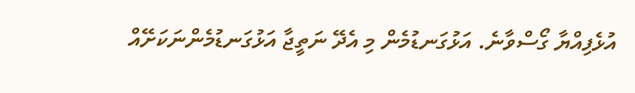އުޅެފިއްޔާ ގޯސްވާނެ. އަޅުގަނޑުމެން މި އެދޭ ނަތީޖާ އަޅުގަނޑުމެންނަކަށޭއް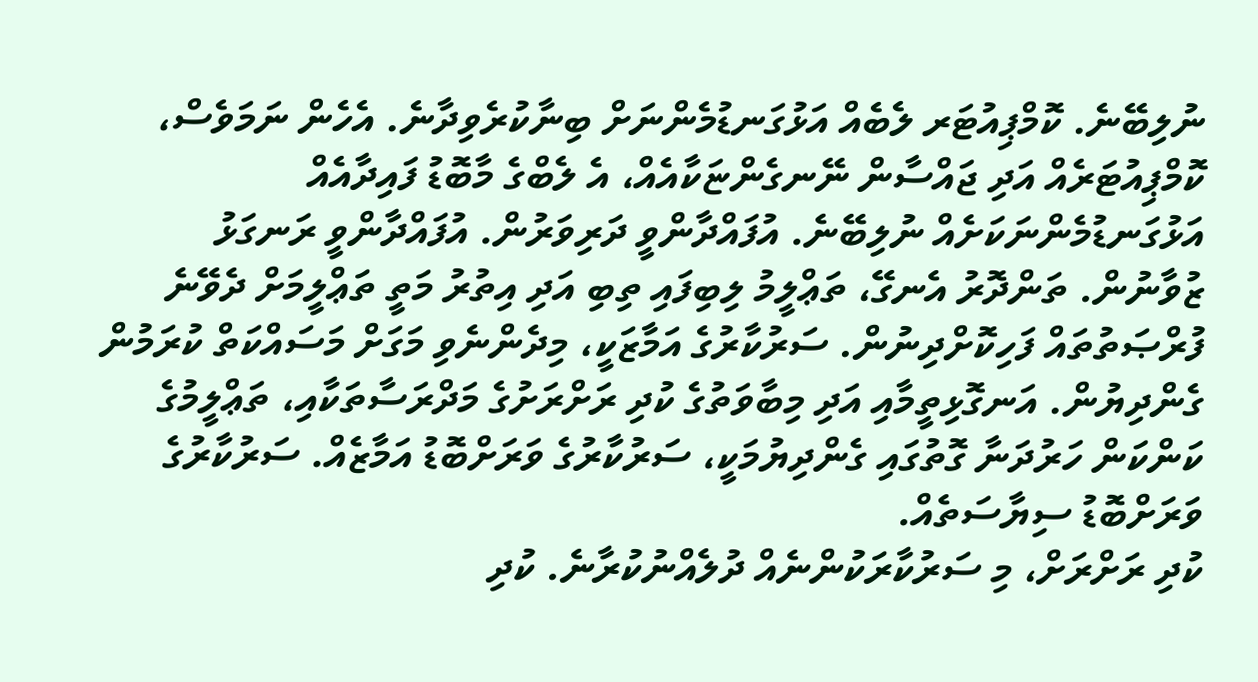ނުލިބޭނެ. ކޮމްޕިއުޓަރ ލެބެއް އަޅުގަނޑުމެންނަށް ބިނާކުރެވިދާނެ. އެހެން ނަމަވެސް، ކޮމްޕިއުޓަރެއް އަދި ޖައްސާން ނޭނގެންޏަކާއެއް، އެ ލެބްގެ މާބޮޑު ފައިދާއެއް އަޅުގަނޑުމެންނަކަށެއް ނުލިބޭނެ. އުފައްދާންވީ ދަރިވަރުން. އުފައްދާންވީ ރަނގަޅު ޒުވާނުން. ތަންދޮރު އެނގޭ، ތަޢްލީމު ލިބިފައި ތިބި އަދި އިތުރު މަތީ ތަޢްލީމަށް ދެވޭނެ ފުރްޞަތުތައް ފަހިކޮށްދިނުން. ސަރުކާރުގެ އަމާޒަކީ، މިދެންނެވި މަގަށް މަސައްކަތް ކުރަމުން ގެންދިޔުން. އަނގޮޅިތީމާއި އަދި މިބާވަތުގެ ކުދި ރަށްރަށުގެ މަދްރަސާތަކާއި، ތަޢްލީމުގެ ކަންކަން ހަރުދަނާ ގޮތުގައި ގެންދިޔުމަކީ، ސަރުކާރުގެ ވަރަށްބޮޑު އަމާޒެއް. ސަރުކާރުގެ ވަރަށްބޮޑު ސިޔާސަތެއް.
ކުދި ރަށްރަށް، މި ސަރުކާރަކުންނެއް ދުލެއްނުކުރާނެ. ކުދި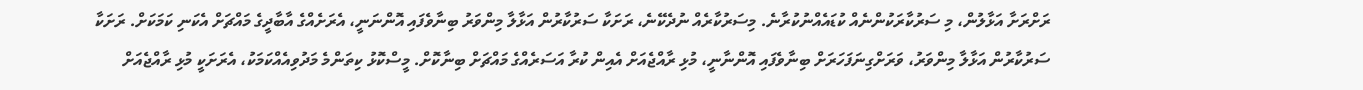ރަށްރަށާ އަޅާލުން، މި ސަރުކާރަކުންނެއް ކުޑައެއްނުކުރާނެ. މިސަރުކާރެއް ނުދެކޭނެ، ރަށަކާ ސަރުކާރުން އަޅާލާ މިންވަރު ބިނާވެފައި އޮންނަނީ، އެރަށެއްގެ އާބާދީގެ މައްޗަށް އެކަނި ކަމަކަށް. ރަށަކާ ސަރުކާރުން އަޅާލާ މިންވަރު، ވަރަށްގިނަފަހަރަށް ބިނާވެފައި އޮންނާނީ، މުޅި ރާއްޖެއަށް އެއިން ކުރާ އަސަރެއްގެ މައްޗަށް ބިނާކޮށް. މީސްކޮޅު ކިތަންމެ މަދުވިއެއްކަމަކު، އެރަށަކީ މުޅި ރާއްޖެއަށް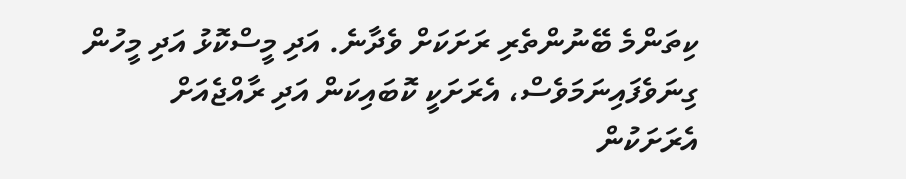ކިތަންމެ ބޭނުންތެރި ރަށަކަށް ވެދާނެ. އަދި މީސްކޮޅު އަދި މީހުން ގިނަވެފައިނަމަވެސް، އެރަށަކީ ކޮބައިކަން އަދި ރާއްޖެއަށް އެރަށަކުން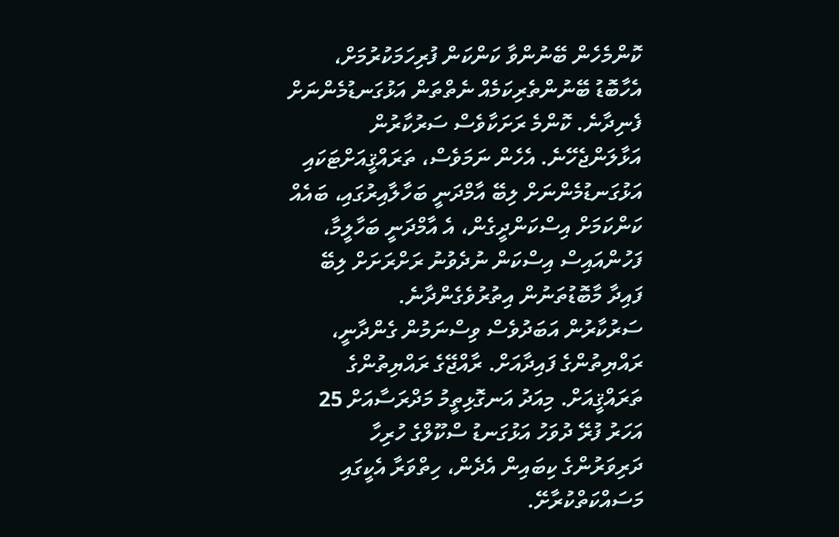ކޮންމެހެން ބޭނުންވާ ކަންކަން ފުރިހަމަކުރުމަށް، އެހާބޮޑު ބޭނުންތެރިކަމެއް ނެތްތަން އަޅުގަނޑުމެންނަށް ފެނިދާނެ. ކޮންމެ ރަށަކާވެސް ސަރުކާރުން އަޅާލަންޖެހޭނެ. އެހެން ނަމަވެސް، ތަރައްޤީއަށްޓަކައި އަޅުގަނޑުމެންނަށް ލިބޭ އާމްދަނީ ބަހާލާއިރުގައި، ބައެއް ކަންކަމަށް އިސްކަންދީގެން، އެ އާމްދަނީ ބަހާލީމާ، ފަހުންއައިސް އިސްކަން ނުދެވުނު ރަށްރަށަށް ލިބޭ ފައިދާ މާބޮޑުތަނުން އިތުރުވެގެންދާނެ.
ސަރުކާރުން އަބަދުވެސް ވިސްނަމުން ގެންދާނީ، ރައްޔިތުންގެ ފައިދާއަށް. ރާއްޖޭގެ ރައްޔިތުންގެ ތަރައްޤީއަށް. މިއަދު އަނގޮޅިތީމު މަދްރަސާއަށް 25 އަހަރު ފުރޭ ދުވަހު އަޅުގަނޑު ސްކޫލްގެ ހުރިހާ ދަރިވަރުންގެ ކިބައިން އެދެން، ހިތްވަރާ އެކީގައި މަސައްކަތްކުރާށޭ.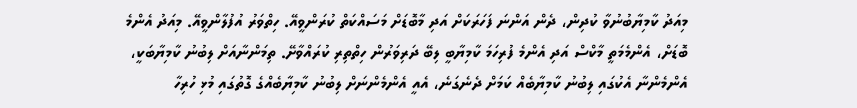މިއަދު ކާމިޔާބުނުވާ ކުދިން، ދެން އަންނަ ފަހަރަކަށް އަދި މާބޮޑަށް މަސައްކަތް ކުރަންވީއޭ. ހިތްވަރު އުފުލާންވީއޭ. މިއަދު އެންމެ ބޮޑަށް، އެންމެމަތީ މާކްސް އަދި އެންމެ ފުރިހަމަ ކާމިޔާބީ ލިބޭ ދަރިވަރުން ހިތްތިރި ކުރައްވާށޭ. ތިމަންނާއަށް ލިބުނު ކާމިޔާބަކީ، އެންމެންނާ އެކުގައި ލިބުނު ކާމިޔާބެއް ކަމަށް ދެނެގަނެ، އެއީ އެންމެންނަށް ލިބުނު ކާމިޔާބެއްގެ ގޮތުގައި މުޅި ހުރިހާ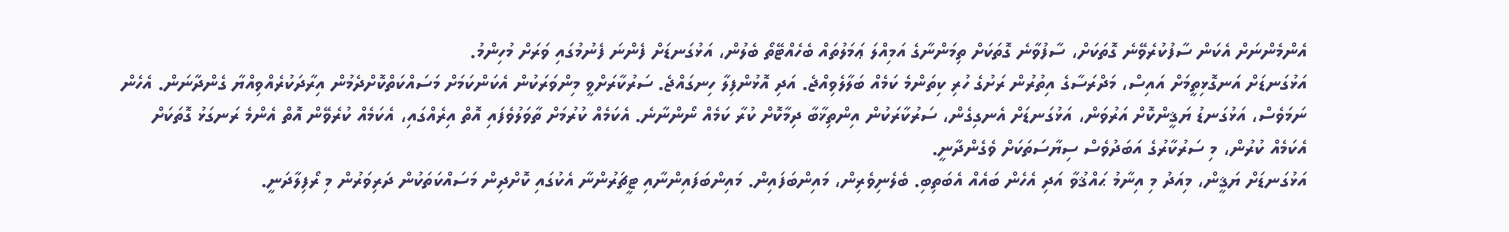އެންމެންނަށް އެކަން ސާފުކުރެވޭނެ ގޮތަކަށް، ސާފުވާނެ ގޮތަކަށް ތިމަންނާގެ އަމިއްލަ ޢަމަލުތައް ބެހެއްޓޭތޯ ބެލުން، އަޅުގަނޑަށް ފެންނަ ފެނުމުގައި ވަރަށް މުހިންމު.
އަޅުގަނޑަށް އަނގޮޅިތީމަށް އައިސް، މަދްރަސާގެ އިތުރުން ރަށުގެ ހުރި ކިތަންމެ ކަމެއް ބަލާލެވިއްޖެ. އަދި އޮޅުންފިލާ ހިނގައްޖެ. ސަރުކާރަށްވީ މިންވަރަކުން އެކަންކަމަށް މަސައްކަތްކޮށްދެމުން އިރާދަކުރެއްވިއްޔާ ގެންދާނަން. އެހެން ނަމަވެސް، އަޅުގަނޑު ޔަޤީންކޮށް އަރުވަން، އަޅުގަނޑަށް އެނގިގެން، ސަރުކާރަކުން އިންތިޚާބާ ދިމާކޮށް ކުރާ ކަމެއް ނޯންނާނެ. އެކަމެއް ކުރުމަށް ތާވަލުވެފައި އޮތް އިރެއްގައި، އެކަމެއް ކުރެވޭން އޮތް އެންމެ ރަނގަޅު ގޮތަކަށް އެކަމެއް ކުރުން، މި ސަރުކާރުގެ އަބަދުވެސް ސިޔާސަތަކަށް ވެގެންދާނީ.
އަޅުގަނޑަށް ޔަޤީން، މިއަދު މި އިނާމު ޙައްޤުވާ އަދި އެހެން ބައެއް އެބަތިބި. ބެލެނިވެރިން، މައިންބަފައިން. މައިންބަފައިންނާއި ޓީޗަރުންނާ އެކުގައި ކޮށްދިން މަސައްކަތަކުން ދަރިވަރުން މި ރޯފިލާދަނީ.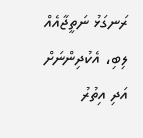ރަނގަޅު ނަތީޖާއެއް ލިބި، އެކުދިންނަށް އަދި އިތުރު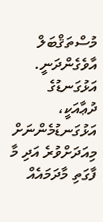މުސްތަޤްބަލް އާވެގެންދަނީ.
އަޅުގަނޑުގެ ދުޢާއަކީ، އަޅުގަނޑުމެންނަށް މިއަދަށްވުރެ އަދި މާ ފާގަތި މާދަމައެއް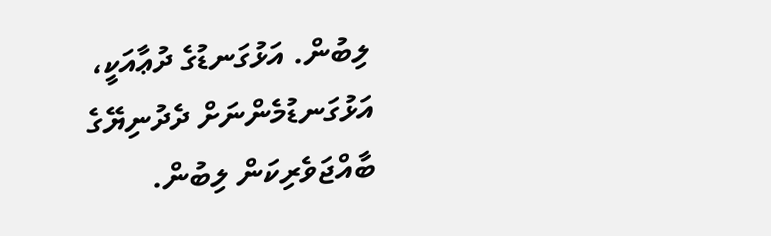ލިބުން. އަޅުގަނޑުގެ ދުޢާއަކީ، އަޅުގަނޑުމެންނަށް ދެދުނިޔޭގެ ބާއްޖަވެރިކަން ލިބުން.